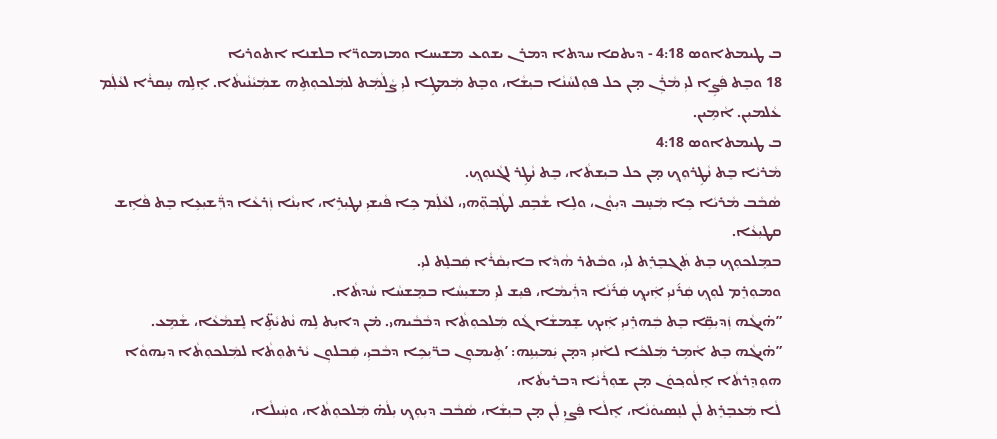ܒ ܛܝܡܬܐܘܣ 4:18 - ܕܝܬܩܐ ܚܕܬܐ ܕܡܪܢ ܝܫܘܥ ܡܫܝܚܐ ܘܡܙܡܘܪ̈ܐ ܒܠܫܢܐ ܐܬܘܪܝܐ
18 ܘܒܸܬ ܦܲܨܹܐ ܠܝܼ ܡܵܪܲܢ ܡ̣ܢ ܟܠ ܦܘܼܠܚܵܢܵܐ ܒܝܼܫܵܐ، ܘܒܸܬ ܡܲܡܛܹܐ ܠܝܼ ܨܵܠܵܡܲܬ ܠܡܲܠܟܘܼܬܹܗ ܫܡܲܝܵܢܵܝܬܵ‌ܐ. ܐܸܠܹܗ ܚܸܩܪܵܐ ܠܥܵܠܲܡ ܥܵܠܡܝܼܢ. ܐܵܡܹܝܢ.
ܒ ܛܝܡܬܐܘܣ 4:18
ܡܵܪܝܵܐ ܒܸܬ ܢܵܛܹܪܘܼܟ݂ ܡ̣ܢ ܟܠ ܒܝܼܫܬܵ‌ܐ، ܒܸܬ ܢܵܛܹܪ ܠܓܵܢܘܼܟ݂.
ܣܵܒܵܒ ܡܵܪܝܵܐ ܟܹܐ ܡܲܚܸܒ ܕܝܼܘܵܢ، ܘܠܹܐ ܫܵܒܹܩ ܠܛܵܒ݂ܘܼ̈ܗ‌ܝ، ܠܥܵܠܲܡ ܟܹܐ ܦܵܝܫܝܼ ܢܛܝܼܪܹܐ، ܐܝܼܢܵܐ ܙܲܪܥܵܐ ܕܪ̈ܲܫܝܼܥܹܐ ܒܸܬ ܦܵܐܹܫ ܩܛܝܼܥܵܐ.
ܒܡܸܠܟܘܼܟ݂ ܒܸܬ ܬܲܓܒܸܪܸܬ ܠܝܼ، ܘܒܵܬܪ ܗܵܕܵܐ ܒܐܝܼܩܵܪܵܐ ܩܲܒܠܸܬ ܠܝܼ.
ܘܡܘܼܪܸܡ ܠܘܼܟ݂ ܩܲܪ݇ܢܝܼ ܐܲܝܟ݂ ܩܲܪ݇ܢܵܐ ܕܪܲܝܡܵܐ، ܦܝܼܫ ܠܝܼ ܡܫܝܼܚܵܐ ܒܡܸܫܚܵܐ ܚܵܕܬܵ‌ܐ.
”ܗ̇ܝܓܵܗ ܙܲܕܝܼܩܹ̈ܐ ܒܸܬ ܒܲܗܪܸܢܝܼ ܐܲܝܟ݂ ܫܸܡܫܵܐ ܓܵܘ ܡܲܠܟܘܼܬܵ‌ܐ ܕܒܵܒܵܝܗ‌ܝ. ܡ̇ܢ ܕܐܝܼܬ ܠܹܗ ܢܵܬܝܵܬܹ̈‌ܐ ܠܸܫܡܵܥܵܐ، ܫܵܡܹܥ.
”ܗ̇ܝܓܵܗ ܒܸܬ ܐܵܡܹܪ ܡܲܠܟܵܐ ܠܐܵܢܝܼ ܕܡ̣ܢ ܝܲܡܝܼܢܹܗ: ’ܬܹܝܡܘܼܢ ܒܪ̈ܝܼܟܹܐ ܕܒܵܒܝܼ، ܩܲܒܠܘܼܢ ܝܵܪܬܘܼܬܵ‌ܐ ܠܡܲܠܟܘܼܬܵ‌ܐ ܕܝܼܗܘܵܐ ܗܘܼܕܸܪܬܵ‌ܐ ܐܸܠܵܘܟ݂ܘܿܢ ܡ̣ܢ ܫܘܼܪܵܝܵܐ ܕܒܪܝܼܬܵ‌ܐ،
ܠܵܐ ܡܲܥܒܸܪܸܬ ܠܲܢ ܠܢܸܣܝܘܿܢܵܐ، ܐܸܠܵܐ ܦܲܨܝܼ ܠܲܢ ܡ̣ܢ ܒܝܼܫܵܐ، ܣܵܒܵܒ ܕܝܼܘܼܟ݂ ܝܼܠܵܗ̇ ܡܲܠܟܘܼܬܵ‌ܐ، ܘܚܲܝܠܵܐ،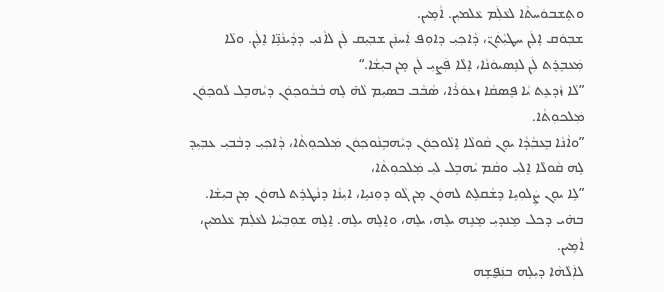ܘܬܸܫܒܘܿܚܬܵ‌ܐ ܠܥܵܠܲܡ ܥܵܠܡܝܼܢ. ܐܵܡܹܝܢ.
ܫܒ݂ܘܿܩ ܐܸܠܲܢ ܚܛܝܼܵܬܲܢ̈، ܕܵܐܟ݂ܝܼ ܕܐܘܼܦ ܐܲܚܢܲܢ ܫܒ݂ܝܼܩ ܠܲܢ ܠܐܵܢܝܼ ܕܕܵܝܢܵܢܹ̈ܐ ܐܸܠܲܢ. ܘܠܵܐ ܡܲܥܒܸܪܸܬ ܠܲܢ ܠܢܸܣܝܘܿܢܵܐ، ܐܸܠܵܐ ܦܲܨܝܼ ܠܲܢ ܡ̣ܢ ܒܝܼܫܵܐ.“
”ܠܵܐ ܙܵܕܥܹܬ ܝܵܐ ܦܸܣܩܵܐ ܙܥܘܿܪܵܐ، ܣܵܒܵܒ ܒܣܝܼܡ ܠܵܗ̇ ܠܹܗ ܒܵܒܵܘܟ݂ܘܿܢ ܕܝܵܗܒܹܠ ܠܵܘܟ݂ܘܿܢ ܡܲܠܟܘܼܬܵ‌ܐ.
”ܘܐܵܢܵܐ ܒܸܥܒ݂ܵܕܵܐ ܝܘܸܢ ܩܵܘܠܵܐ ܐܸܠܵܘܟ݂ܘܿܢ ܕܝܵܗܒܹܢܵܘܟ݂ܘܿܢ ܡܲܠܟܘܼܬܵ‌ܐ، ܕܵܐܟ݂ܝܼ ܕܒܵܒܝܼ ܥܒ݂ܝܼܕ ܠܹܗ ܩܵܘܠܵܐ ܐܸܠܝܼ ܘܩܵܡ ܝܵܗܒܹܠ ܠܝܼ ܡܲܠܟܘܼܬܵ‌ܐ،
”ܠܹܐ ܝܘܸܢ ܨܲܠܘܼܝܹܐ ܕܫܵܩܠܹܬ ܠܗܘܿܢ ܡ̣ܢ ܓܵܘ ܕܘܼܢܝܹܐ، ܐܝܼܢܵܐ ܕܢܵܛܪܹܬ ܠܗܘܿܢ ܡ̣ܢ ܒܝܼܫܵܐ.
ܒܗ̇ܝ ܕܟܠ ܡܸܢܕܝܼ ܡܸܢܹܗ ܝܠܹܗ، ܝܠܹܗ، ܘܐܸܠܹܗ ܝܠܹܗ. ܐܸܠܹܗ ܫܘܼܒ݂ܚܵܐ ܠܥܵܠܲܡ ܥܵܠܡܝܼܢ، ܐܵܡܹܝܢ.
ܠܐܲܠܵܗܵܐ ܕܝܼܠܹܗ ܒܢܲܦ̮ܫܹܗ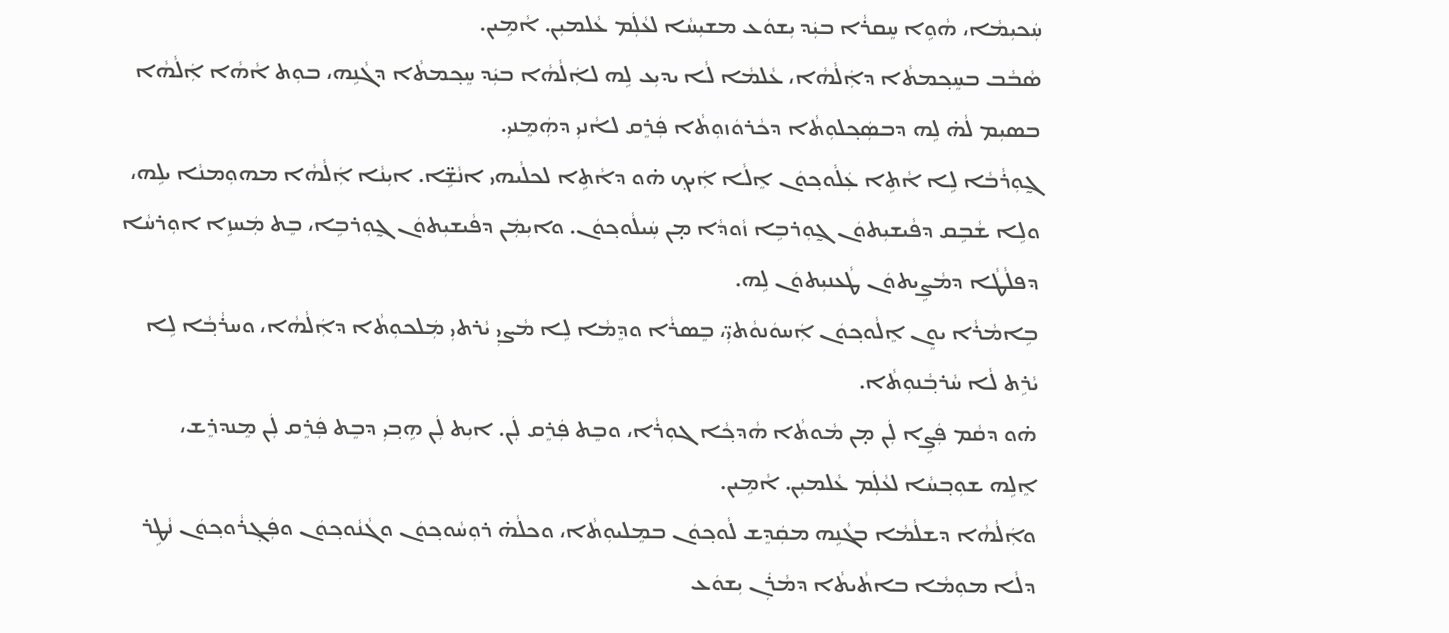ܚܲܟܝܼܡܵܐ، ܗܵܘܹܐ ܚܸܩܪܵܐ ܒܝܲܕ ܝܼܫܘܿܥ ܡܫܝܼܚܵܐ ܠܥܵܠܲܡ ܥܵܠܡܝܼܢ. ܐܵܡܹܝܢ.
ܣܵܒܵܒ ܒܚܸܟ݂ܡܬܵ‌ܐ ܕܐܲܠܵܗܵܐ، ܥܵܠܡܵܐ ܠܵܐ ܝܕܝܼܥ ܠܹܗ ܠܐܲܠܵܗܵܐ ܒܝܲܕ ܚܸܟ݂ܡܬܵ‌ܐ ܕܓܵܢܹܗ، ܒܘܼܬ ܐܵܗܵܐ ܐܲܠܵܗܵܐ ܒܣܝܼܡ ܠܵܗ̇ ܠܹܗ ܕܒܣܲܟ݂ܠܘܼܬܵ‌ܐ ܕܟܵܪܘܿܙܘܼܬܵ‌ܐ ܦܲܪܸܩ ܠܐܵܢܝܼ ܕܗܲܡܸܢܝܼ.
ܓ̰ܘܼܪܵܒܵܐ ܠܹܐ ܐܵܬܹ‌ܐ ܥܲܠܵܘܟ݂ܘܿܢ ܐܸܠܵܐ ܐܲܝܟ݂ ܗ̇ܘ ܕܐܵܬܹ‌ܐ ܠܟܠܵܝܗ‌ܝ ܐܢܵܫܹ̈ܐ. ܐܝܼܢܵܐ ܐܲܠܵܗܵܐ ܡܗܘܼܡܢܵܐ ܝܠܹܗ، ܘܠܹܐ ܫܵܒܹܩ ܕܦܵܝܫܝܼܬܘܿܢ ܓ̰ܘܼܪܒܹܐ ܙܵܘܕܵܐ ܡ̣ܢ ܚܲܝܠܵܘܟ݂ܘܿܢ. ܘܐܝܼܡܲܢ ܕܦܵܝܫܝܼܬܘܿܢ ܓ̰ܘܼܪܒܹܐ، ܒܸܬ ܡܲܚܙܹܐ ܐܘܼܪܚܵܐ ܕܦܠܵܛܵܐ ܕܡܵܨܹܝܬܘܿܢ ܛܵܥܢܝܼܬܘܿܢ ܠܹܗ.
ܒܹܐܡܵܪܵܐ ܝܘܸܢ ܐܸܠܵܘܟ݂ܘܿܢ ܐܲܚܘܿܢܘܵܬ‌ܝܼ̈، ܒܸܣܪܵܐ ܘܕܸܡܵܐ ܠܹܐ ܡܵܨܝܼ ܝܵܪܬ‌ܝܼ ܡܲܠܟܘܼܬܵ‌ܐ ܕܐܲܠܵܗܵܐ، ܘܚܪܵܒ݂ܵܐ ܠܹܐ ܝܵܪܹܬ ܠܵܐ ܚܵܪܒ݂ܵܢܘܼܬܵ‌ܐ.
ܗ̇ܘ ܕܩܵܡ ܦܲܨܹܐ ܠܲܢ ܡ̣ܢ ܡܵܘܬܵ‌ܐ ܗܵܕܟ݂ܵܐ ܓܘܼܪܵܐ، ܘܒܸܬ ܦܲܪܸܩ ܠܲܢ. ܐܝܼܬ ܠܲܢ ܗܹܒ݂ܝܼ ܕܒܸܬ ܦܲܪܸܩ ܠܲܢ ܡܸܢܕܪܸܫ،
ܐܸܠܹܗ ܫܘܼܒ݂ܚܵܐ ܠܥܵܠܲܡ ܥܵܠܡܝܼܢ. ܐܵܡܹܝܢ.
ܘܐܲܠܵܗܵܐ ܕܫܠܵܡܵܐ ܒܓܵܢܹܗ ܡܩܲܕܸܫ ܠܵܘܟ݂ܘܿܢ ܒܡܸܠܝܘܼܬܵ‌ܐ، ܘܟܠܵܗ̇ ܪܘܼܚܵܘܟ݂ܘܿܢ ܘܓܵܢܵܘܟ݂ܘܿܢ ܘܦܲܓ݂ܪܵܘܟ݂ܘܿܢ ܢܵܛܹܪ ܕܠܵܐ ܡܘܼܡܵܐ ܒܐܬܵܝܬܵ‌ܐ ܕܡܵܪܲܢ ܝܼܫܘܿܥ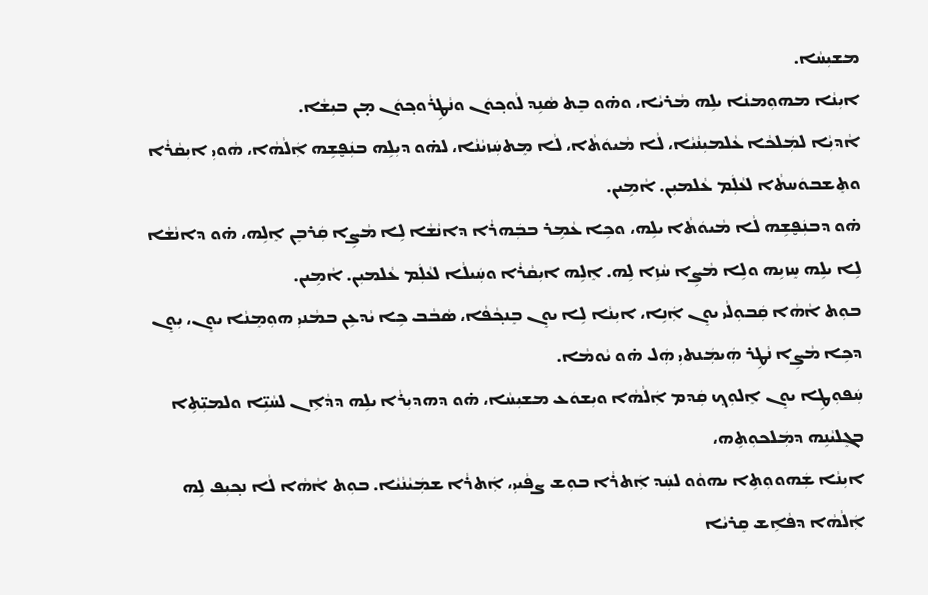ܡܫܝܼܚܵܐ.
ܐܝܼܢܵܐ ܡܗܘܼܡܢܵܐ ܝܠܹܗ ܡܵܪܝܵܐ، ܘܗ̇ܘ ܒܸܬ ܣܵܢܹܕ ܠܵܘܟ݂ܘܿܢ ܘܢܵܛܹܪܵܘܟ݂ܘܿܢ ܡ̣ܢ ܒܝܼܫܵܐ.
ܐܵܕܝܼܵܐ ܠܡܲܠܟܵܐ ܥܵܠܡܝܼܢܵܝܵܐ، ܠܵܐ ܡܵܝܘܿܬܵ‌ܐ، ܠܵܐ ܡܸܬܚܲܙܝܵܢܵܐ، ܠܗ̇ܘ ܕܝܼܠܹܗ ܒܢܲܦ̮ܫܹܗ ܐܲܠܵܗܵܐ، ܗܵܘܝܼ ܐܝܼܩܵܪܵܐ ܘܬܸܫܒܘܿܚܬܵ‌ܐ ܠܥܵܠܲܡ ܥܵܠܡܝܼܢ. ܐܵܡܹܝܢ.
ܗ̇ܘ ܕܒܢܲܦ̮ܫܹܗ ܠܵܐ ܡܵܝܘܿܬܵ‌ܐ ܝܠܹܗ، ܘܟܹܐ ܥܵܡܹܪ ܒܒܲܗܪܵܐ ܕܐܢܵܫܵܐ ܠܹܐ ܡܵܨܹܐ ܩܲܪܒܸܢ ܐܸܠܹܗ، ܗ̇ܘ ܕܐܢܵܫܵܐ ܠܹܐ ܝܠܹܗ ܚܸܙܝܹܗ ܘܠܹܐ ܡܵܨܹܐ ܚܵܙܹܐ ܠܹܗ. ܐܸܠܹܗ ܐܝܼܩܵܪܵܐ ܘܚܲܝܠܵܐ ܠܥܵܠܲܡ ܥܵܠܡܝܼܢ. ܐܵܡܹܝܢ.
ܒܘܼܬ ܐܵܗܵܐ ܩܲܒܘܼܠܵܝ ܝܘܸܢ ܐܲܢܹܐ، ܐܝܼܢܵܐ ܠܹܐ ܝܘܸܢ ܒܸܢܟ݂ܵܦܵܐ، ܣܵܒܵܒ ܟܹܐ ܝܵܕܥܹܢ ܒܡܵܢܝܼ ܗܘܼܡܸܢܵܐ ܝܘܸܢ، ܝܼܘܸܢ ܕܟܹܐ ܡܵܨܹܐ ܢܵܛܹܪ ܗܲܝܡܲܢܬ‌ܝܼ ܗܲܠ ܗ̇ܘ ܝܵܘܡܵܐ.
ܚܲܦܘܼܛܹܐ ܝܘܸܢ ܐܸܠܘܼܟ݂ ܩܲܕܡ ܐܲܠܵܗܵܐ ܘܝܼܫܘܿܥ ܡܫܝܼܚܵܐ، ܗ̇ܘ ܕܗܕܝܼܪܵܐ ܝܠܹܗ ܕܕܵܐܹܢ ܠܚܵܝܹ̈ܐ ܘܠܡܝܼ̈ܬܹ‌ܐ ܒܓܸܠܝܵܢܹܗ ܕܡܲܠܟܘܼܬܹܗ،
ܐܝܼܢܵܐ ܫܲܗܘܘܼܬܹ‌ܐ ܝܗܘܵܘ ܠܚܲܕ ܐܲܬܪܵܐ ܒܘܼܫ ܨܦܵܝܝܼ، ܐܲܬܪܵܐ ܫܡܲܝܵܢܵܝܵܐ. ܒܘܼܬ ܐܵܗܵܐ ܠܵܐ ܢܟ݂ܝܼܦ ܠܹܗ ܐܲܠܵܗܵܐ ܕܦܵܐܹܫ ܩܸܪܝܵܐ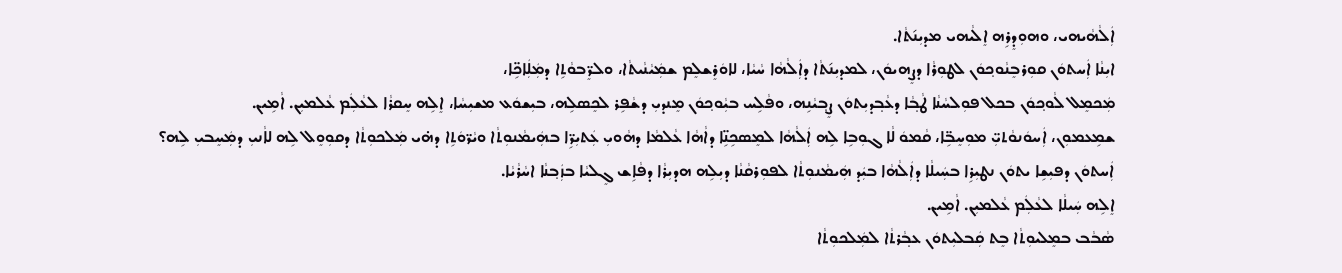ܐܲܠܵܗܵܝܗ‌ܝ، ܘܗܘܼܕܸܪܹܗ ܐܸܠܵܝܗ‌ܝ ܡܕܝܼܢ݇ܬܵ‌ܐ.
ܐܝܼܢܵܐ ܐܲܚܬܘܿܢ ܩܘܼܪܒܸܢܵܘܟ݂ܘܿܢ ܠܛܘܼܪܵܐ ܕܨܸܗܝܘܿܢ، ܠܡܕܝܼܢ݇ܬܵ‌ܐ ܕܐܲܠܵܗܵܐ ܚܵܝܵܐ، ܠܐܘܿܪܸܫܠܸܡ ܫܡܲܝܵܢܵܝܬܵ‌ܐ، ܘܠܪܸ̈ܒܘܵܬܹ‌ܐ ܕܡܲܠܲܐܟܹ̈ܐ،
ܡܲܟܡܸܠ ܠܵܘܟ݂ܘܿܢ ܒܟܠ ܦܘܼܠܚܵܢܵܐ ܛܵܒ݂ܵܐ ܕܥܵܒ݂ܕܝܼܬܘܿܢ ܨܸܒ݂ܝܵܢܹܗ، ܘܦܵܠܹܚ ܒܝܼܵܘܟ݂ܘܿܢ ܡܸܢܕܝܼ ܕܫܵܦܹܪ ܠܟܸܣܠܹܗ، ܒܝܼܫܘܿܥ ܡܫܝܼܚܵܐ، ܐܸܠܹܗ ܚܸܩܪܵܐ ܠܥܵܠܲܡ ܥܵܠܡܝܼܢ. ܐܵܡܹܝܢ.
ܫܡܹܥܡܘܼܢ، ܐܲܚܘܿܢܘܵܬ‌ܝܼ̈ ܡܘܼܚܸܒܹ̈ܐ، ܩܵܡܘܿ ܠܵܐ ܓܘܼܒܹܐ ܠܹܗ ܐܲܠܵܗܵܐ ܠܡܸܣܟܹܢܹ̈ܐ ܕܐܵܗܵܐ ܥܵܠܡܵܐ ܕܗܵܘܝܼ ܥܲܬܝܼܪܹ̈ܐ ܒܗܲܝܡܵܢܘܼܬܵ‌ܐ ܘܝܵܪ̈ܘܿܬܹ‌ܐ ܕܗ̇ܝ ܡܲܠܟܘܼܬܵ‌ܐ ܕܩܘܼܘܸܠ ܠܹܗ ܠܐܵܢܝܼ ܕܡܲܚܸܒܝܼ ܠܹܗ؟
ܐܲܚܬܘܿܢ ܕܦܝܼܫܹܐ ܝܬܘܿܢ ܢܛܝܼܪܹܐ ܒܚܲܝܠܵܐ ܕܐܲܠܵܗܵܐ ܒܝܲܕ ܗܲܝܡܵܢܘܼܬܵ‌ܐ ܠܦܘܼܪܩܵܢܵܐ ܕܝܼܠܹܗ ܗܕܝܼܪܵܐ ܕܦܵܐܹܫ ܓܸܠܝܵܐ ܒܙܲܒ݂ܢܵܐ ܐܚܵܪܵܝܵܐ.
ܐܸܠܹܗ ܚܲܝܠܵܐ ܠܥܵܠܲܡ ܥܵܠܡܝܼܢ. ܐܵܡܹܝܢ.
ܣܵܒܵܒ ܒܡܸܠܝܘܼܬܵ‌ܐ ܒܸܬ ܩܲܒܠܝܼܬܘܿܢ ܥܒ݂ܵܪܬܵ‌ܐ ܠܡܲܠܟܘܼܬܵ‌ܐ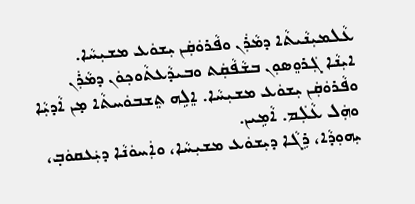ܥܵܠܡܝܼܢܵܝܬܵ‌ܐ ܕܡܵܪܲܢ ܘܦܵܪܘܿܩܲܢ ܝܼܫܘܿܥ ܡܫܝܼܚܵܐ.
ܐܝܼܢܵܐ ܓܲܪܘܸܣܘܼܢ ܒܫܵܦܵܩܲܬ ܘܒܝܕܵܥܬܵܘܟ݂ܘܿܢ ܕܡܵܪܲܢ ܘܦܵܪܘܿܩܲܢ ܝܼܫܘܿܥ ܡܫܝܼܚܵܐ. ܐܸܠܹܗ ܬܸܫܒܘܿܚܬܵ‌ܐ ܡ̣ܢ ܐܵܕܝܼܵܐ ܘܗܲܠ ܥܵܠܲܡ. ܐܵܡܹܝܢ.
ܝܼܗܘܼܕܵܐ، ܪܹܓܵܐ ܕܝܼܫܘܿܥ ܡܫܝܼܚܵܐ، ܘܐܲܚܘܿܢܵܐ ܕܝܲܥܩܘܿܒ݂،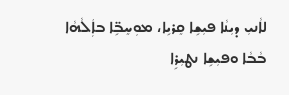ܠܐܵܢܝܼ ܕܝܼܢܵܐ ܦܝܼܫܹܐ ܩܸܪܝܹܐ، ܡܘܼܚܸܒܹ̈ܐ ܒܐܲܠܵܗܵܐ ܒܵܒܵܐ ܘܦܝܼܫܹܐ ܢܛܝܼܪܹܐ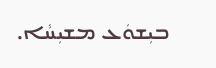ܒܝܼܫܘܿܥ ܡܫܝܼܚܵܐ.